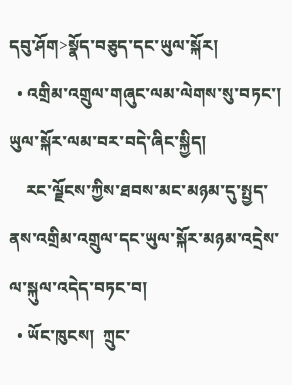དབུ་ཤོག>སྣོད་བཅུད་དང་ཡུལ་སྐོར།
  • འགྲིམ་འགྲུལ་གཞུང་ལམ་ལེགས་སུ་བཏང་། ཡུལ་སྐོར་ལམ་བར་བདེ་ཞིང་སྐྱིད།
    རང་ལྗོངས་ཀྱིས་ཐབས་མང་མཉམ་དུ་སྤྱད་ནས་འགྲིམ་འགྲུལ་དང་ཡུལ་སྐོར་མཉམ་འདྲེས་ལ་སྐུལ་འདེད་བཏང་བ།
  • ཡོང་ཁུངས།  ཀྲུང་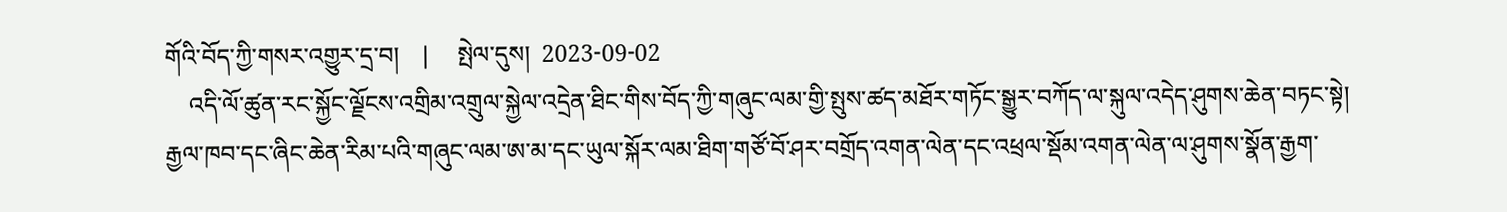གོའི་བོད་ཀྱི་གསར་འགྱུར་དྲ་བ།    |     སྤེལ་དུས།  2023-09-02
    འདི་ལོ་ཚུན་རང་སྐྱོང་ལྗོངས་འགྲིམ་འགྲུལ་སྐྱེལ་འདྲེན་ཐིང་གིས་བོད་ཀྱི་གཞུང་ལམ་གྱི་སྤུས་ཚད་མཐོར་གཏོང་སྒྱུར་བཀོད་ལ་སྐུལ་འདེད་ཤུགས་ཆེན་བཏང་སྟེ། རྒྱལ་ཁབ་དང་ཞིང་ཆེན་རིམ་པའི་གཞུང་ལམ་ཨ་མ་དང་ཡུལ་སྐོར་ལམ་ཐིག་གཙོ་བོ་ཤར་བགྲོད་འགན་ལེན་དང་འཕྲལ་སྡོམ་འགན་ལེན་ལ་ཤུགས་སྣོན་རྒྱག་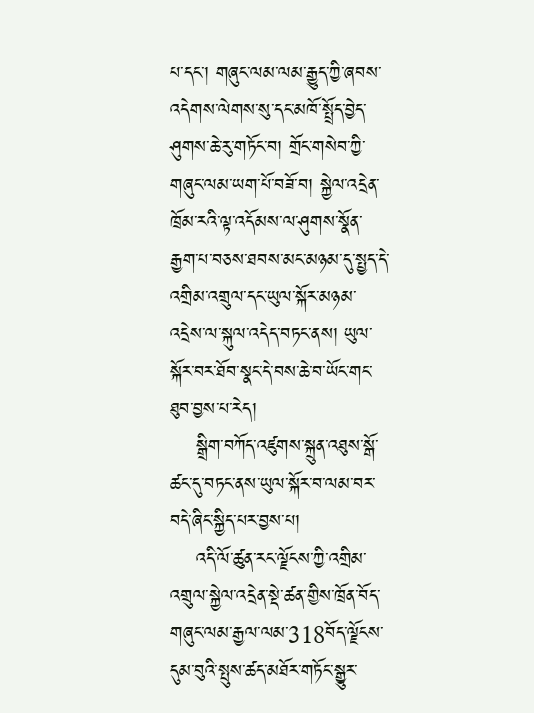པ་དང་། གཞུང་ལམ་ལམ་རྒྱུད་ཀྱི་ཞབས་འདེགས་ལེགས་སུ་དང་མཁོ་སྤྲོད་བྱེད་ཤུགས་ཆེ་རུ་གཏོང་བ། གྲོང་གསེབ་ཀྱི་གཞུང་ལམ་ཡག་པོ་བཟོ་བ། སྐྱེལ་འདྲེན་ཁྲོམ་རའི་ལྟ་འདོམས་ལ་ཤུགས་སྣོན་རྒྱག་པ་བཅས་ཐབས་མང་མཉམ་དུ་སྤྱད་དེ་འགྲིམ་འགྲུལ་དང་ཡུལ་སྐོར་མཉམ་འདྲེས་ལ་སྐུལ་འདེད་བཏང་ནས། ཡུལ་སྐོར་བར་ཐོབ་སྣང་དེ་བས་ཆེ་བ་ཡོང་གང་ཐུབ་བྱས་པ་རེད།
    སྒྲིག་བཀོད་འཛུགས་སྐྲུན་འཐུས་སྒོ་ཚང་དུ་བཏང་ནས་ཡུལ་སྐོར་བ་ལམ་བར་བདེ་ཞིང་སྐྱིད་པར་བྱས་པ།
    འདི་ལོ་ཚུན་རང་ལྗོངས་ཀྱི་འགྲིམ་འགྲུལ་སྐྱེལ་འདྲེན་སྡེ་ཚན་གྱིས་ཁྲོན་བོད་གཞུང་ལམ་རྒྱལ་ལམ་318བོད་ལྗོངས་དུམ་བུའི་སྤུས་ཚད་མཐོར་གཏོང་སྒྱུར་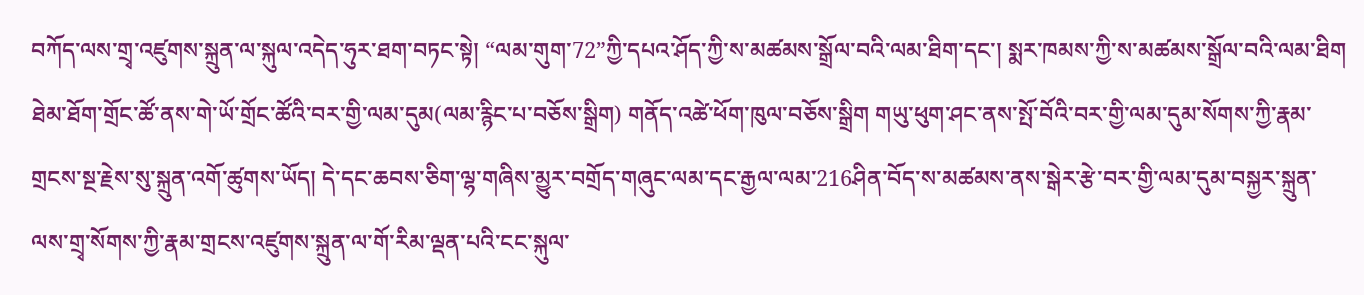བཀོད་ལས་གྲྭ་འཛུགས་སྐྲུན་ལ་སྐུལ་འདེད་ཧུར་ཐག་བཏང་སྟེ། “ལམ་གུག་72”ཀྱི་དཔའ་ཤོད་ཀྱི་ས་མཚམས་སྒྲོལ་བའི་ལམ་ཐིག་དང་། སྨར་ཁམས་ཀྱི་ས་མཚམས་སྒྲོལ་བའི་ལམ་ཐིག ཐེམ་ཐོག་གྲོང་ཚོ་ནས་གེ་ཡོ་གྲོང་ཚོའི་བར་གྱི་ལམ་དུམ(ལམ་རྙིང་པ་བཅོས་སྒྲིག) གནོད་འཚེ་ཕོག་ཁུལ་བཅོས་སྒྲིག གཡུ་ཕུག་ཤང་ནས་སྤོ་བོའི་བར་གྱི་ལམ་དུམ་སོགས་ཀྱི་རྣམ་གྲངས་སྔ་རྗེས་སུ་སྐྲུན་འགོ་ཚུགས་ཡོད། དེ་དང་ཆབས་ཅིག་ལྷ་གཞིས་མྱུར་བགྲོད་གཞུང་ལམ་དང་རྒྱལ་ལམ་216ཤིན་བོད་ས་མཚམས་ནས་སྒེར་རྩེ་བར་གྱི་ལམ་དུམ་བསྐྱར་སྐྲུན་ལས་གྲྭ་སོགས་ཀྱི་རྣམ་གྲངས་འཛུགས་སྐྲུན་ལ་གོ་རིམ་ལྡན་པའི་ངང་སྐུལ་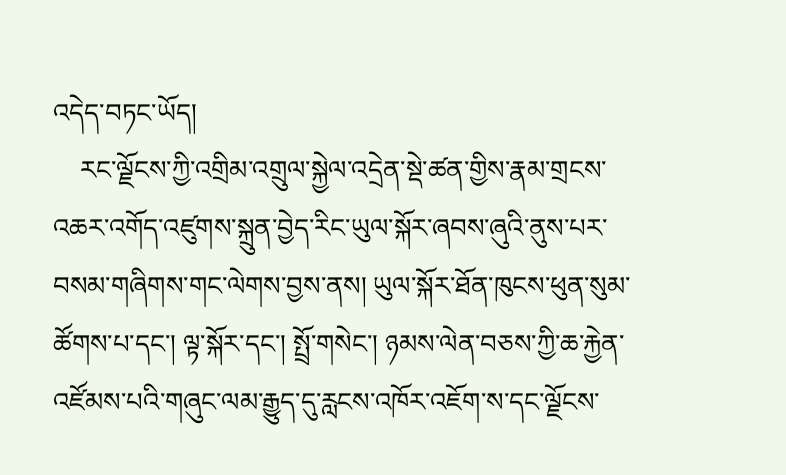འདེད་བཏང་ཡོད།
    རང་ལྗོངས་ཀྱི་འགྲིམ་འགྲུལ་སྐྱེལ་འདྲེན་སྡེ་ཚན་གྱིས་རྣམ་གྲངས་འཆར་འགོད་འཛུགས་སྐྲུན་བྱེད་རིང་ཡུལ་སྐོར་ཞབས་ཞུའི་ནུས་པར་བསམ་གཞིགས་གང་ལེགས་བྱས་ནས། ཡུལ་སྐོར་ཐོན་ཁུངས་ཕུན་སུམ་ཚོགས་པ་དང་། ལྟ་སྐོར་དང་། སྤྲོ་གསེང་། ཉམས་ལེན་བཅས་ཀྱི་ཆ་རྐྱེན་འཛོམས་པའི་གཞུང་ལམ་རྒྱུད་དུ་རླངས་འཁོར་འཇོག་ས་དང་ལྗོངས་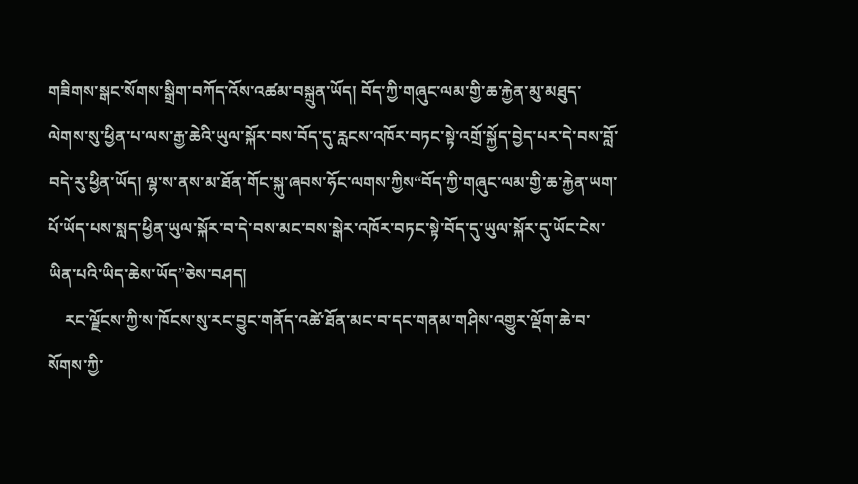གཟིགས་སྒང་སོགས་སྒྲིག་བཀོད་འོས་འཚམ་བསྐྲུན་ཡོད། བོད་ཀྱི་གཞུང་ལམ་གྱི་ཆ་རྐྱེན་མུ་མཐུད་ལེགས་སུ་ཕྱིན་པ་ལས་རྒྱ་ཆེའི་ཡུལ་སྐོར་བས་བོད་དུ་རླངས་འཁོར་བཏང་སྟེ་འགྲོ་སྐྱོད་བྱེད་པར་དེ་བས་བློ་བདེ་རུ་ཕྱིན་ཡོད། ལྷ་ས་ནས་མ་ཐོན་གོང་སྐུ་ཞབས་ཧོང་ལགས་ཀྱིས“བོད་ཀྱི་གཞུང་ལམ་གྱི་ཆ་རྐྱེན་ཡག་པོ་ཡོད་པས་སླད་ཕྱིན་ཡུལ་སྐོར་བ་དེ་བས་མང་བས་སྒེར་འཁོར་བཏང་སྟེ་བོད་དུ་ཡུལ་སྐོར་དུ་ཡོང་ངེས་ཡིན་པའི་ཡིད་ཆེས་ཡོད”ཅེས་བཤད།
    རང་ལྗོངས་ཀྱི་ས་ཁོངས་སུ་རང་བྱུང་གནོད་འཚེ་ཐོན་མང་བ་དང་གནམ་གཤིས་འགྱུར་ལྡོག་ཆེ་བ་སོགས་ཀྱི་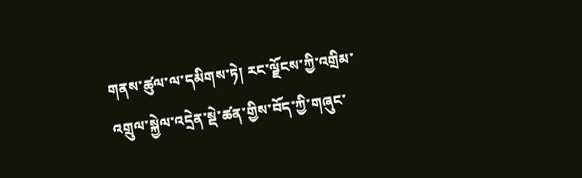གནས་ཚུལ་ལ་དམིགས་ཏེ། རང་ལྗོངས་ཀྱི་འགྲིམ་འགྲུལ་སྐྱེལ་འདྲེན་སྡེ་ཚན་གྱིས་བོད་ཀྱི་གཞུང་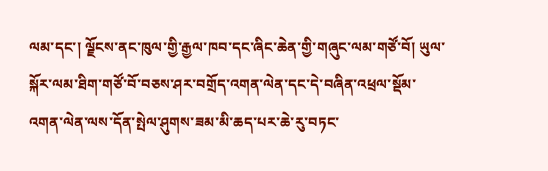ལམ་དང་། ལྗོངས་ནང་ཁུལ་གྱི་རྒྱལ་ཁབ་དང་ཞིང་ཆེན་གྱི་གཞུང་ལམ་གཙོ་བོ། ཡུལ་སྐོར་ལམ་ཐིག་གཙོ་བོ་བཅས་ཤར་བགྲོད་འགན་ལེན་དང་དེ་བཞིན་འཕྲལ་སྡོམ་འགན་ལེན་ལས་དོན་སྤེལ་ཤུགས་ཟམ་མི་ཆད་པར་ཆེ་རུ་བཏང་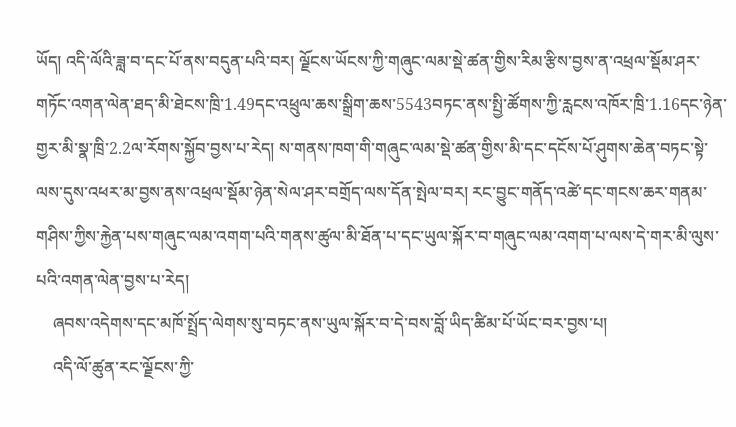ཡོད། འདི་ལོའི་ཟླ་བ་དང་པོ་ནས་བདུན་པའི་བར། ལྗོངས་ཡོངས་ཀྱི་གཞུང་ལམ་སྡེ་ཚན་གྱིས་རིམ་རྩིས་བྱས་ན་འཕྲལ་སྡོམ་ཤར་གཏོང་འགན་ལེན་ཐད་མི་ཐེངས་ཁྲི་1.49དང་འཕྲུལ་ཆས་སྒྲིག་ཆས་5543བཏང་ནས་སྤྱི་ཚོགས་ཀྱི་རླངས་འཁོར་ཁྲི་1.16དང་ཉེན་གྱར་མི་སྣ་ཁྲི་2.2ལ་རོགས་སྐྱོབ་བྱས་པ་རེད། ས་གནས་ཁག་གི་གཞུང་ལམ་སྡེ་ཚན་གྱིས་མི་དང་དངོས་པོ་ཤུགས་ཆེན་བཏང་སྟེ་ལས་དུས་འཕར་མ་བྱས་ནས་འཕྲལ་སྡོམ་ཉེན་སེལ་ཤར་བགྲོད་ལས་དོན་སྤེལ་བར། རང་བྱུང་གནོད་འཚེ་དང་གངས་ཆར་གནམ་གཤིས་ཀྱིས་རྐྱེན་པས་གཞུང་ལམ་འགག་པའི་གནས་ཚུལ་མི་ཐོན་པ་དང་ཡུལ་སྐོར་བ་གཞུང་ལམ་འགག་པ་ལས་དེ་གར་མི་ལུས་པའི་འགན་ལེན་བྱས་པ་རེད།
    ཞབས་འདེགས་དང་མཁོ་སྤྲོད་ལེགས་སུ་བཏང་ནས་ཡུལ་སྐོར་བ་དེ་བས་བློ་ཡིད་ཚིམ་པོ་ཡོང་བར་བྱས་པ།
    འདི་ལོ་ཚུན་རང་ལྗོངས་ཀྱི་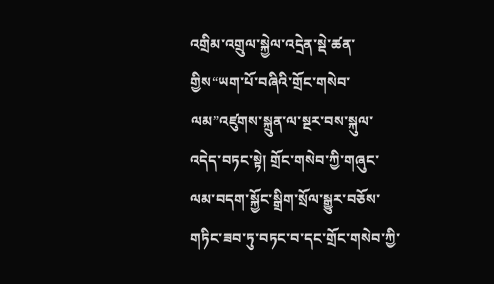འགྲིམ་འགྲུལ་སྐྱེལ་འདྲེན་སྡེ་ཚན་གྱིས“ཡག་པོ་བཞིའི་གྲོང་གསེབ་ལམ”འཛུགས་སྐྲུན་ལ་སྔར་བས་སྐུལ་འདེད་བཏང་སྟེ། གྲོང་གསེབ་ཀྱི་གཞུང་ལམ་བདག་སྐྱོང་སྒྲིག་སྲོལ་སྒྱུར་བཅོས་གཏིང་ཟབ་ཏུ་བཏང་བ་དང་གྲོང་གསེབ་ཀྱི་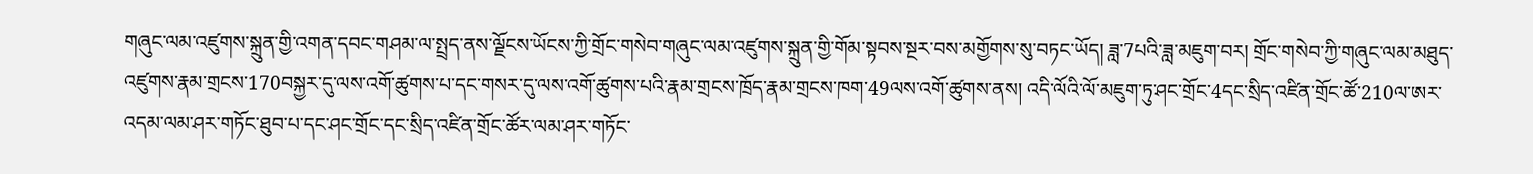གཞུང་ལམ་འཛུགས་སྐྲུན་གྱི་འགན་དབང་གཤམ་ལ་སྤྲད་ནས་ལྗོངས་ཡོངས་ཀྱི་གྲོང་གསེབ་གཞུང་ལམ་འཛུགས་སྐྲུན་གྱི་གོམ་སྟབས་སྔར་བས་མགྱོགས་སུ་བཏང་ཡོད། ཟླ་7པའི་ཟླ་མཇུག་བར། གྲོང་གསེབ་ཀྱི་གཞུང་ལམ་མཐུད་འཛུགས་རྣམ་གྲངས་170བསྐྱར་དུ་ལས་འགོ་ཚུགས་པ་དང་གསར་དུ་ལས་འགོ་ཚུགས་པའི་རྣམ་གྲངས་ཁྲོད་རྣམ་གྲངས་ཁག་49ལས་འགོ་ཚུགས་ནས། འདི་ལོའི་ལོ་མཇུག་ཏུ་ཤང་གྲོང་4དང་སྲིད་འཛིན་གྲོང་ཚོ་210ལ་ཨར་འདམ་ལམ་ཤར་གཏོང་ཐུབ་པ་དང་ཤང་གྲོང་དང་སྲིད་འཛིན་གྲོང་ཚོར་ལམ་ཤར་གཏོང་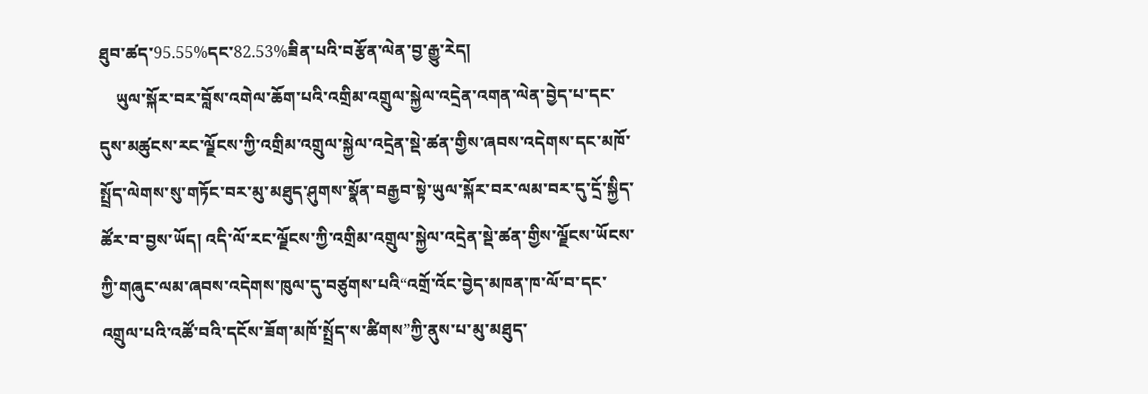ཐུབ་ཚད་95.55%དང་82.53%ཟིན་པའི་བརྩོན་ལེན་བྱ་རྒྱུ་རེད།
    ཡུལ་སྐོར་བར་བློས་འགེལ་ཆོག་པའི་འགྲིམ་འགྲུལ་སྐྱེལ་འདྲེན་འགན་ལེན་བྱེད་པ་དང་དུས་མཚུངས་རང་ལྗོངས་ཀྱི་འགྲིམ་འགྲུལ་སྐྱེལ་འདྲེན་སྡེ་ཚན་གྱིས་ཞབས་འདེགས་དང་མཁོ་སྤྲོད་ལེགས་སུ་གཏོང་བར་མུ་མཐུད་ཤུགས་སྣོན་བརྒྱབ་སྟེ་ཡུལ་སྐོར་བར་ལམ་བར་དུ་དྲོ་སྐྱིད་ཚོར་བ་བྱས་ཡོད། འདི་ལོ་རང་ལྗོངས་ཀྱི་འགྲིམ་འགྲུལ་སྐྱེལ་འདྲེན་སྡེ་ཚན་གྱིས་ལྗོངས་ཡོངས་ཀྱི་གཞུང་ལམ་ཞབས་འདེགས་ཁུལ་དུ་བཙུགས་པའི“འགྲོ་འོང་བྱེད་མཁན་ཁ་ལོ་བ་དང་འགྲུལ་པའི་འཚོ་བའི་དངོས་ཟོག་མཁོ་སྤྲོད་ས་ཚིགས”ཀྱི་ནུས་པ་མུ་མཐུད་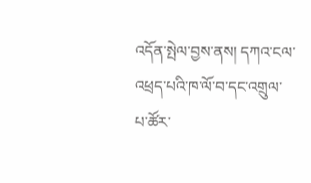འདོན་སྤེལ་བྱས་ནས། དཀའ་ངལ་འཕྲད་པའི་ཁ་ལོ་བ་དང་འགྲུལ་པ་ཚོར་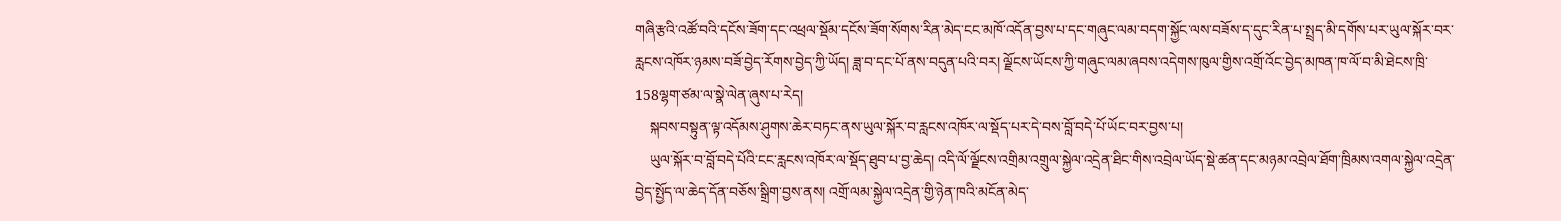གཞི་རྩའི་འཚོ་བའི་དངོས་ཟོག་དང་འཕྲལ་སྡོམ་དངོས་ཟོག་སོགས་རིན་མེད་ངང་མཁོ་འདོན་བྱས་པ་དང་གཞུང་ལམ་བདག་སྐྱོང་ལས་བཟོས་ད་དུང་རིན་པ་སྤྲད་མི་དགོས་པར་ཡུལ་སྐོར་བར་རླངས་འཁོར་ཉམས་བཟོ་བྱེད་རོགས་བྱེད་ཀྱི་ཡོད། ཟླ་བ་དང་པོ་ནས་བདུན་པའི་བར། ལྗོངས་ཡོངས་ཀྱི་གཞུང་ལམ་ཞབས་འདེགས་ཁུལ་གྱིས་འགྲོ་འོང་བྱེད་མཁན་ཁ་ལོ་བ་མི་ཐེངས་ཁྲི་158ལྷག་ཙམ་ལ་སྣེ་ལེན་ཞུས་པ་རེད།
    སྐབས་བསྟུན་ལྟ་འདོམས་ཤུགས་ཆེར་བཏང་ནས་ཡུལ་སྐོར་བ་རླངས་འཁོར་ལ་སྡོད་པར་དེ་བས་བློ་བདེ་པོ་ཡོང་བར་བྱས་པ།
    ཡུལ་སྐོར་བ་བློ་བདེ་པོའི་ངང་རླངས་འཁོར་ལ་སྡོད་ཐུབ་པ་བྱ་ཆེད། འདི་ལོ་ལྗོངས་འགྲིམ་འགྲུལ་སྐྱེལ་འདྲེན་ཐིང་གིས་འབྲེལ་ཡོད་སྡེ་ཚན་དང་མཉམ་འབྲེལ་ཐོག་ཁྲིམས་འགལ་སྐྱེལ་འདྲེན་བྱེད་སྤྱོད་ལ་ཆེད་དོན་བཅོས་སྒྲིག་བྱས་ནས། འགྲོ་ལམ་སྐྱེལ་འདྲེན་གྱི་ཉེན་ཁའི་མངོན་མེད་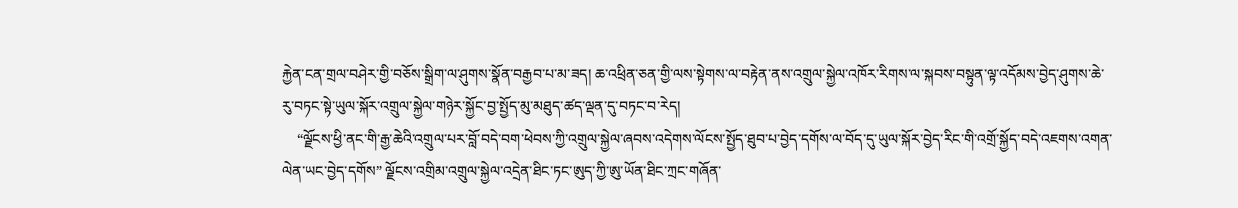རྐྱེན་ངན་གྲལ་བཤེར་གྱི་བཅོས་སྒྲིག་ལ་ཤུགས་སྣོན་བརྒྱབ་པ་མ་ཟད། ཆ་འཕྲིན་ཅན་གྱི་ལས་སྟེགས་ལ་བརྟེན་ནས་འགྲུལ་སྐྱེལ་འཁོར་རིགས་ལ་སྐབས་བསྟུན་ལྟ་འདོམས་བྱེད་ཤུགས་ཆེ་རུ་བཏང་སྟེ་ཡུལ་སྐོར་འགྲུལ་སྐྱེལ་གཉེར་སྐྱོང་བྱ་སྤྱོད་མུ་མཐུད་ཚད་ལྡན་དུ་བཏང་བ་རེད།
    “ལྗོངས་ཕྱི་ནང་གི་རྒྱ་ཆེའི་འགྲུལ་པར་བློ་བདེ་བག་ཕེབས་ཀྱི་འགྲུལ་སྐྱེལ་ཞབས་འདེགས་ལོངས་སྤྱོད་ཐུབ་པ་བྱེད་དགོས་ལ་བོད་དུ་ཡུལ་སྐོར་བྱེད་རིང་གི་འགྲོ་སྐྱོད་བདེ་འཇགས་འགན་ལེན་ཡང་བྱེད་དགོས” ལྗོངས་འགྲིམ་འགྲུལ་སྐྱེལ་འདྲེན་ཐིང་ཏང་ཨུད་ཀྱི་ཨུ་ཡོན་ཐིང་ཀྲང་གཞོན་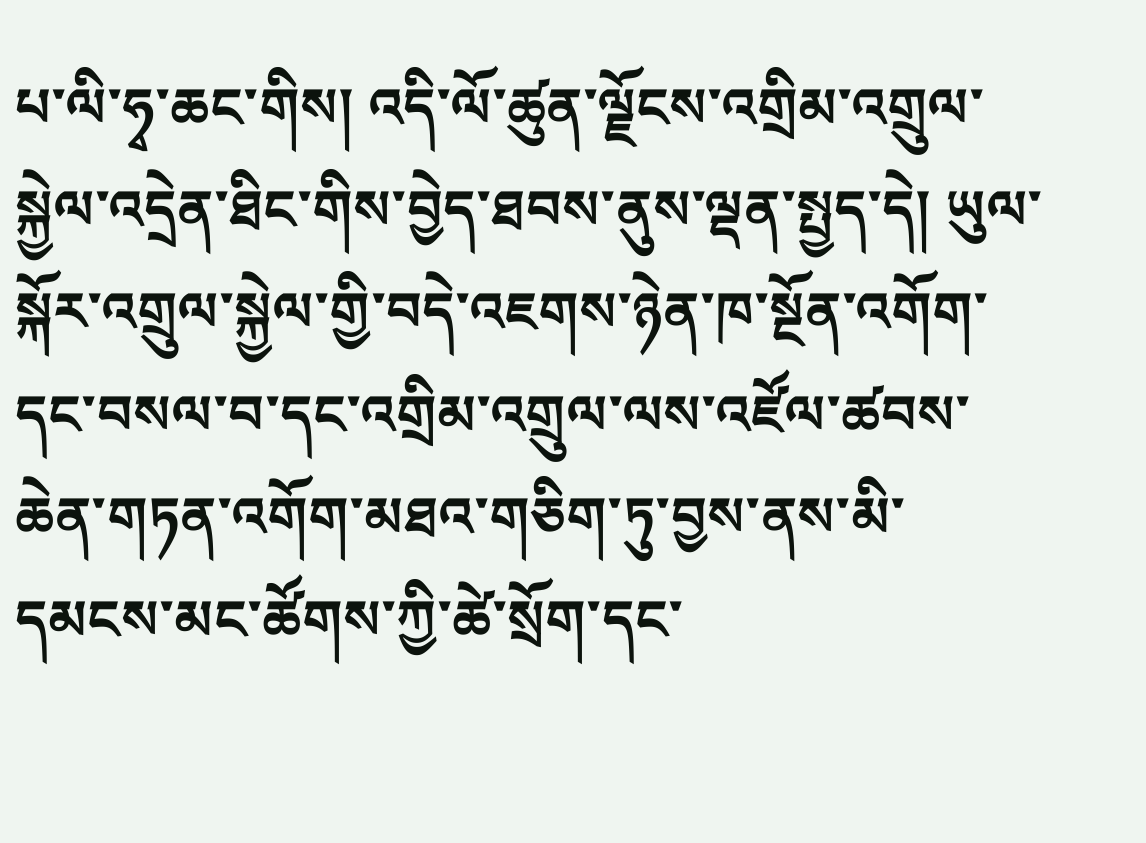པ་ལི་ཧྭ་ཆང་གིས། འདི་ལོ་ཚུན་ལྗོངས་འགྲིམ་འགྲུལ་སྐྱེལ་འདྲེན་ཐིང་གིས་བྱེད་ཐབས་ནུས་ལྡན་སྤྱད་དེ། ཡུལ་སྐོར་འགྲུལ་སྐྱེལ་གྱི་བདེ་འཇགས་ཉེན་ཁ་སྔོན་འགོག་དང་བསལ་བ་དང་འགྲིམ་འགྲུལ་ལས་འཛོལ་ཚབས་ཆེན་གཏན་འགོག་མཐའ་གཅིག་ཏུ་བྱས་ནས་མི་དམངས་མང་ཚོགས་ཀྱི་ཚེ་སྲོག་དང་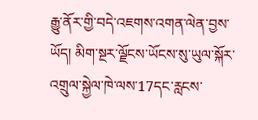རྒྱུ་ནོར་གྱི་བདེ་འཇགས་འགན་ལེན་བྱས་ཡོད། མིག་སྔར་ལྗོངས་ཡོངས་སུ་ཡུལ་སྐོར་འགྲུལ་སྐྱེལ་ཁེ་ལས་17དང་རླངས་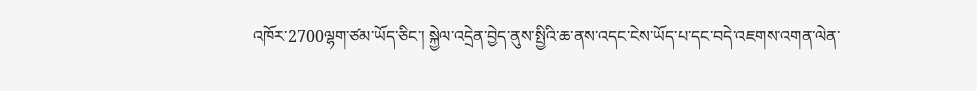འཁོར་2700ལྷག་ཙམ་ཡོད་ཅིང་། སྐྱེལ་འདྲེན་བྱེད་ནུས་སྤྱིའི་ཆ་ནས་འདང་ངེས་ཡོད་པ་དང་བདེ་འཇགས་འགན་ལེན་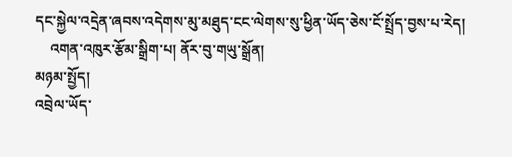དང་སྐྱེལ་འདྲེན་ཞབས་འདེགས་མུ་མཐུད་ངང་ལེགས་སུ་ཕྱིན་ཡོད་ཅེས་ངོ་སྤྲོད་བྱས་པ་རེད།
    འགན་འཁུར་རྩོམ་སྒྲིག་པ། ནོར་བུ་གཡུ་སྒྲོན།
མཉམ་སྤྱོད།
འབྲེལ་ཡོད་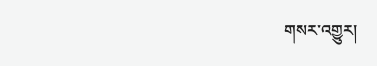གསར་འགྱུར།